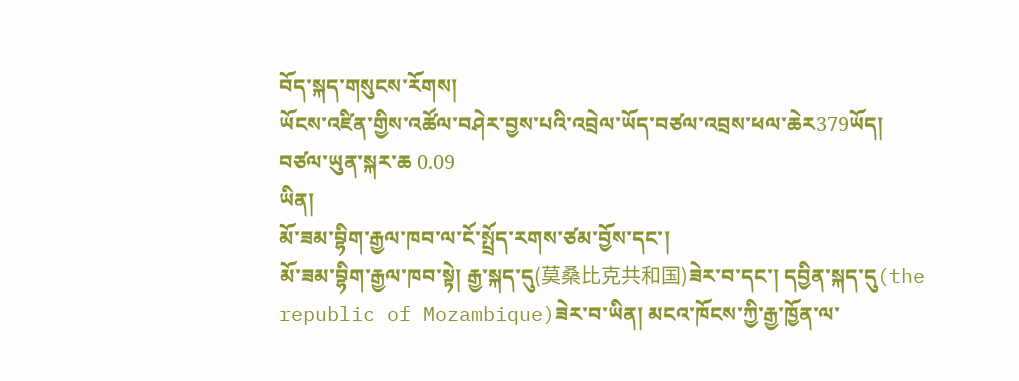བོད་སྐད་གསུངས་རོགས།
ཡོངས་འཛིན་གྱིས་འཚོལ་བཤེར་བྱས་པའི་འབྲེལ་ཡོད་བཙལ་འབྲས་ཕལ་ཆེར379ཡོད། བཙལ་ཡུན་སྐར་ཆ 0.09
ཡིན།
མོ་ཟམ་བྷིག་རྒྱལ་ཁབ་ལ་ངོ་སྤྲོད་རགས་ཙམ་བྱོས་དང་།
མོ་ཟམ་བྷིག་རྒྱལ་ཁབ་སྟེ། རྒྱ་སྐད་དུ(莫桑比克共和国)ཟེར་བ་དང་། དབྱིན་སྐད་དུ(the republic of Mozambique)ཟེར་བ་ཡིན། མངའ་ཁོངས་ཀྱི་རྒྱ་ཁྱོན་ལ་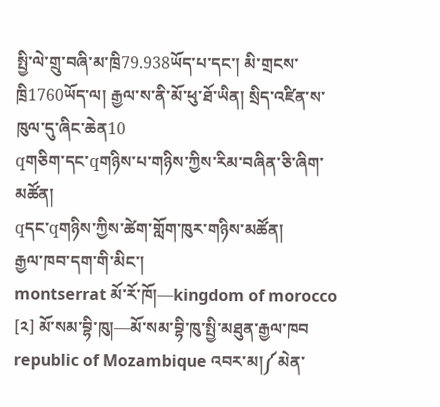སྤྱི་ལེ་གྲུ་བཞི་མ་ཁྲི79.938ཡོད་པ་དང་། མི་གྲངས་ཁྲི1760ཡོད་ལ། རྒྱལ་ས་ནི་མོ་ཕུ་ཐོ་ཡིན། སྲིད་འཛིན་ས་ཁུལ་དུ་ཞིང་ཆེན10
qགཅིག་དང་qགཉིས་པ་གཉིས་ཀྱིས་རིམ་བཞིན་ཅི་ཞིག་མཚོན།
qདང་qགཉིས་ཀྱིས་ཚེག་གློག་ཁུར་གཉིས་མཚོན།
རྒྱལ་ཁབ་དག་གི་མིང་།
montserrat མོ་རོ་ཁོ།—kingdom of morocco [༢] མོ་སམ་བྷི་ཁུ།—མོ་སམ་བྷི་ཁུ་སྤྱི་མཐུན་རྒྱལ་ཁབ republic of Mozambique འབར་མ།༼མེན་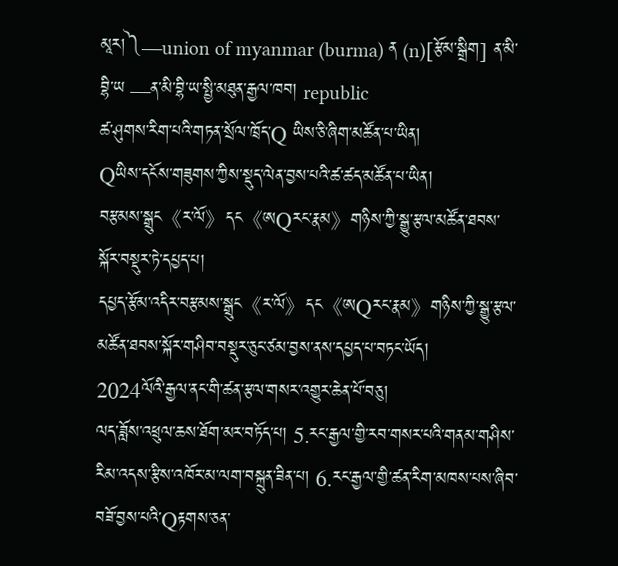མཱར།༽—union of myanmar (burma) ན (n)[རྩོམ་སྒྲིག] ན་མི་བྷི་ཡ —ན་མི་བྷི་ཡ་སྤྱི་མཐུན་རྒྱལ་ཁབ། republic
ཚ་ཤུགས་རིག་པའི་གཏན་སྲོལ་ཁྲོད་Q ཡིས་ཅི་ཞིག་མཚོན་པ་ཡིན།
Qཡིས་དངོས་གཟུགས་ཀྱིས་སྡུད་ལེན་བྱས་པའི་ཚ་ཚད་མཚོན་པ་ཡིན།
བརྩམས་སྒྲུང《ར་ལོ》དང《ཨQརང་རྣམ》གཉིས་ཀྱི་སྒྱུ་རྩལ་མཚོན་ཐབས་སྐོར་བསྡུར་ཏེ་དཔྱད་པ།
དཔྱད་རྩོམ་འདིར་བརྩམས་སྒྲུང《ར་ལོ》དང《ཨQརང་རྣམ》གཉིས་ཀྱི་སྒྱུ་རྩལ་མཚོན་ཐབས་སྐོར་གཤིབ་བསྡུར་ཅུང་ཙམ་བྱས་ནས་དཔྱད་པ་བཏང་ཡོད།
2024ལོའི་རྒྱལ་ནང་གི་ཚན་རྩལ་གསར་འགྱུར་ཆེན་པོ་བཅུ།
ལད་ཟློས་འཕྲུལ་ཆས་ཐོག་མར་བཏོད་པ། 5.རང་རྒྱལ་གྱི་རབ་གསར་པའི་གནམ་གཤིས་རིམ་འདས་རྩིས་འཁོར་མ་ལག་བསྐྲུན་ཟིན་པ། 6.རང་རྒྱལ་གྱི་ཚན་རིག་མཁས་པས་ཞིབ་བཟོ་བྱས་པའི་Qརྟགས་ཅན་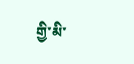གྱི་མི་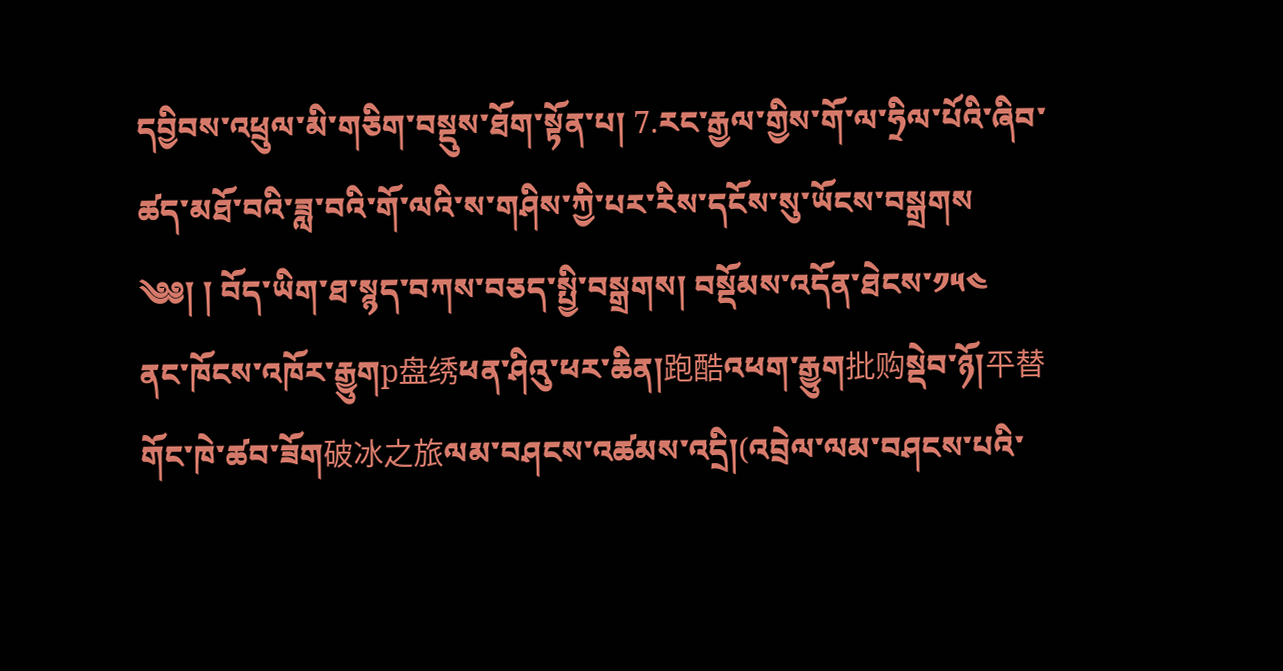དབྱིབས་འཕྲུལ་མི་གཅིག་བསྡུས་ཐོག་སྟོན་པ། 7.རང་རྒྱལ་གྱིས་གོ་ལ་ཧྲིལ་པོའི་ཞིབ་ཚད་མཐོ་བའི་ཟླ་བའི་གོ་ལའི་ས་གཤིས་ཀྱི་པར་རིས་དངོས་སུ་ཡོངས་བསྒྲགས
༄༅། ། བོད་ཡིག་ཐ་སྙད་བཀས་བཅད་སྤྱི་བསྒྲགས། བསྡོམས་འདོན་ཐེངས་༡༥༤
ནང་ཁོངས་འཁོར་རྒྱུགp盘绣ཕན་ཤིའུ་ཕར་ཆིན།跑酷འཕག་རྒྱུག批购སྡེབ་ཉོ།平替གོང་ཁེ་ཚབ་ཟོག破冰之旅ལམ་བཤངས་འཚམས་འདྲི།(འབྲེལ་ལམ་བཤངས་པའི་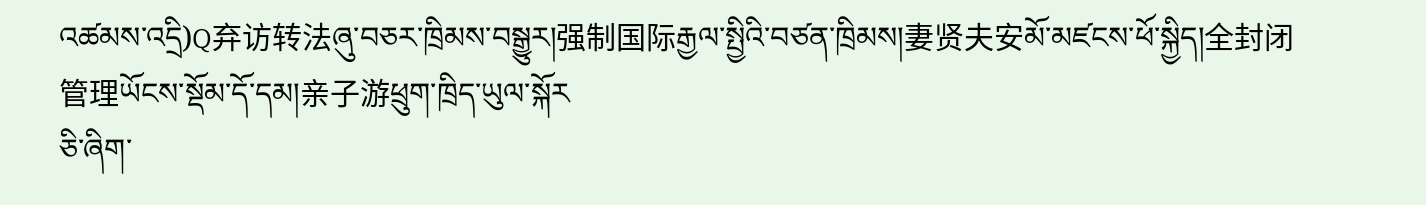འཚམས་འདྲི)Q弃访转法ཞུ་བཅར་ཁྲིམས་བསྒྱུར།强制国际རྒྱལ་སྤྱིའི་བཙན་ཁྲིམས།妻贤夫安མོ་མཛངས་ཕོ་སྐྱིད།全封闭管理ཡོངས་སྡོམ་དོ་དམ།亲子游ཕྲུག་ཁྲིད་ཡུལ་སྐོར
ཅི་ཞིག་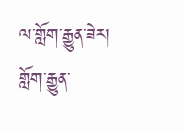ལ་གློག་རྒྱུན་ཟེར།
གློག་རྒྱུན་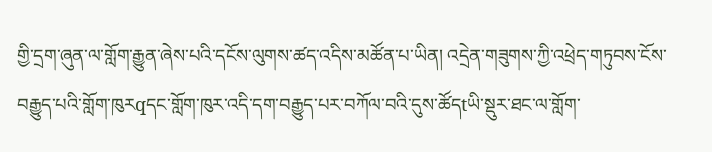གྱི་དྲག་ཞུན་ལ་གློག་རྒྱུན་ཞེས་པའི་དངོས་ལུགས་ཚད་འདིས་མཚོན་པ་ཡིན། འདྲེན་གཟུགས་ཀྱི་འཕྲེད་གཏུབས་ངོས་བརྒྱུད་པའི་གློག་ཁུརqདང་གློག་ཁུར་འདི་དག་བརྒྱུད་པར་བཀོལ་བའི་དུས་ཚོདtཡི་སྡུར་ཐང་ལ་གློག་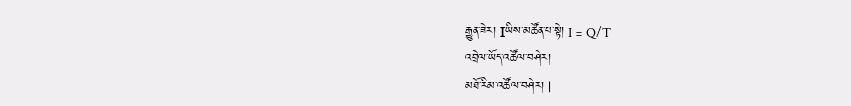རྒྱུན་ཟེར། Iཡིས་མཚོན་པ་སྟེ། I﹦Q/T
འབྲེལ་ཡོད་འཚོལ་བཤེར།
མཐོ་རིམ་འཚོལ་བཤེར། |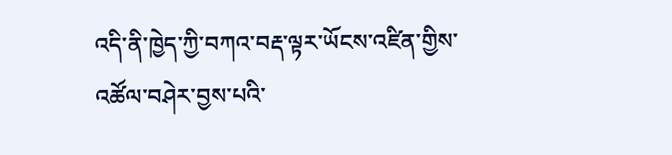འདི་ནི་ཁྱེད་ཀྱི་བཀའ་བརྡ་ལྟར་ཡོངས་འཛིན་གྱིས་འཚོལ་བཤེར་བྱས་པའི་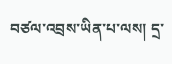བཙལ་འབྲས་ཡིན་པ་ལས། དྲ་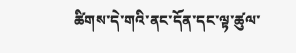ཚིགས་དེ་གའི་ནང་དོན་དང་ལྟ་ཚུལ་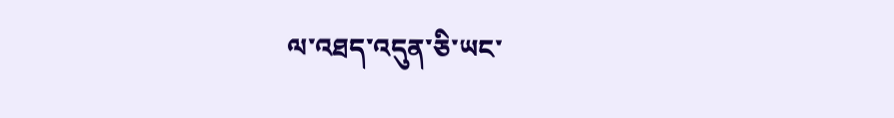ལ་འཐད་འདུན་ཅི་ཡང་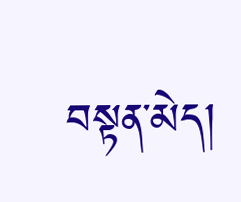བསྟན་མེད།